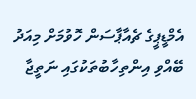އެމްޑީޕީގެ ޗެއާޕާސަން ހޮވުމަށް މިއަދު ބޭއްވި އިންތިހާބުތަކުގައި ނަތީޖާ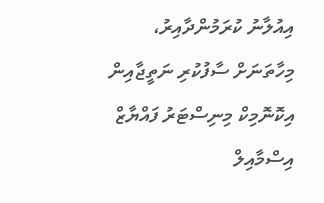އިއުލާނު ކުރަމުންދާއިރު، މިހާތަނަށް ސާފުކުރި ނަތީޖާއިން އިކޮނޮމިކް މިނިސްޓަރު ފައްޔާޒް އިސްމާއިލް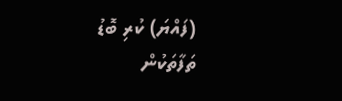(ފައްޔަ) ކުރި ބޮޑު ތަފާތަކުން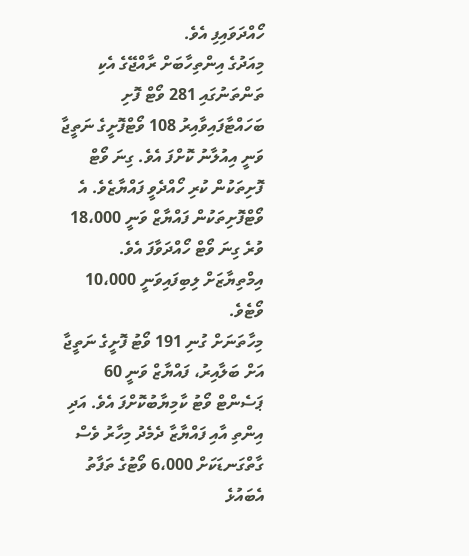ހޯއްދަވައިފި އެވެ.
މިއަދުގެ އިންތިހާބަށް ރާއްޖޭގެ އެކި ތަންތަނުގައި 281 ވޯޓް ފޮށި ބަހައްޓާފައިވާއިރު 108 ވޯޓްފޮށީގެ ނަތީޖާ ވަނީ އިއުލާނު ކޮށްފަ އެވެ. ގިނަ ވޯޓް ފޮށިތަކުން ކުރި ހޯއްދެވީ ފައްޔާޒެވެ. އެ ވޯޓްފޮށިތަކުން ފައްޔާޒް ވަނީ 18،000 ވުރެ ގިނަ ވޯޓް ހޯއްދަވާފަ އެވެ. އިމްތިޔާޒަށް ލިބިފައިވަނީ 10،000 ވޯޓެވެ.
މިހާތަނަށް ގުނި 191 ވޯޓު ފޮށީގެ ނަތީޖާ އަށް ބަލާއިރު، ފައްޔާޒް ވަނީ 60 ޕަސެންޓް ވޯޓު ކާމިޔާބުކޮށްފަ އެވެ. އަދި އިންތި އާއި ފައްޔާޒާ ދެމެދު މިހާރު ވެސް ގާތްގަނޑަކަށް 6،000 ވޯޓުގެ ތަފާތު އެބައުޅެ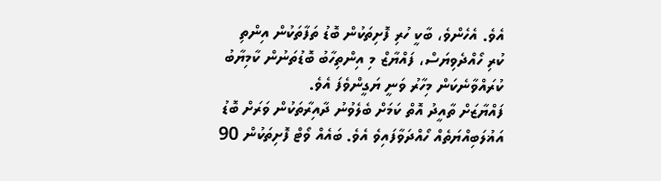އެވެ. އެހެންވެ، ބާކީ ހުރި ފޮށިތަކުން ބޮޑު ތަފާތަކުން އިންތި ކުރި ހޯއްދެވިޔަސް، ފައްޔާޒް މި އިންތިހާބު ބޮޑުތަނުން ކާމިޔާބު ކުރައްވާނެކަން މިހާރު ވަނީ ޔަގީންވެފަ އެވެ.
ފައްޔާޒަށް ތާއީދު އޮތް ކަމަށް ބެލެވުނު ދާއިރާތަކުން ވަރަށް ބޮޑު އަޣުލަބިއްޔަތެއް ހޯއްދަވާފައިވެ އެވެ. ބައެއް ވޯޓް ފޮށިތަކުން 90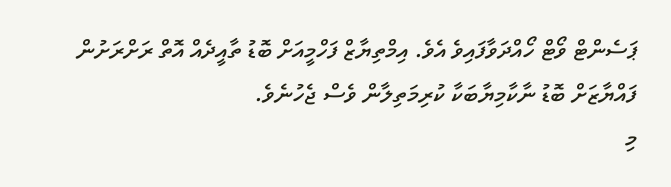ޕަސެންޓް ވޯޓް ހޯއްދަވާފައިވެ އެވެ. އިމްތިޔާޒް ފަހްމީއަށް ބޮޑު ތާއީދެއް އޮތް ރަށްރަށުން ފައްޔާޒަށް ބޮޑު ނާކާމިޔާބަކާ ކުރިމަތިލާން ވެސް ޖެހުނެވެ.
މި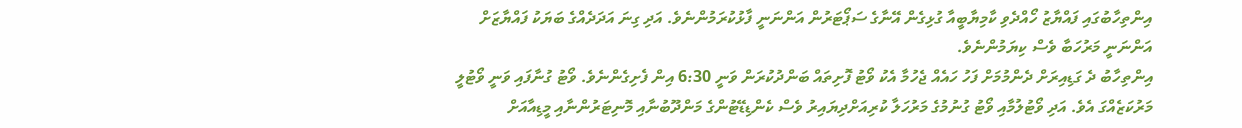އިންތިހާބުގައި ފައްޔާޒު ހޯއްދެވި ކާމިޔާބީއާ ގުޅިގެން އޭނާގެ ސަޕޯޓަރުން އަންނަނީ ފާޅުކުރަމުންނެވެ. އަދި ގިނަ އަދަދެއްގެ ބަޔަކު ފައްޔާޒަށް އަންނަނީ މަރުހަބާ ވެސް ކިޔަމުންނެވެ.
އިންތިހާބު ދެ ގަޑިއިރަށް ދެންމުމަށް ފަހު ހައެއް ޖެހުމާ އެކު ވޯޓު ފޮށިތައް ބަންދުކުރަން ވަނީ 6:30 އިން ފެށިގެންނެވެ. ވޯޓު ގުނާފައި ވަނީ ވޯޓުލީ މަރުކަޒެއްގަ އެވެ. އަދި ވޯޓުލުމާއި ވޯޓު ގުނުމުގެ މަރުހަލާ ކުރިއަށްދިޔައިރު ވެސް ކެންޑިޑޭޓުންގެ މަންދޫބުނާއި މޮނިޓަރުންނާއި މީޑިއާއަށް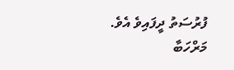ފުރުސަތު ދީފައިވެ އެވެ.
މަރްހަބާ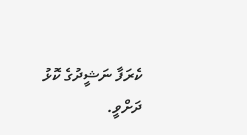ކެރަފާ ނަޝީދުގެ ކޮޅު ދަށްވީ.